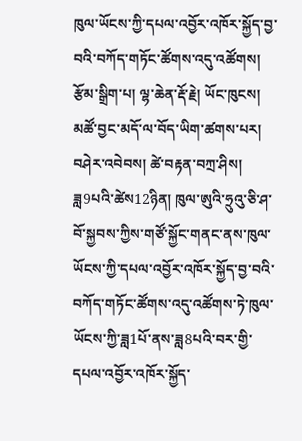ཁུལ་ཡོངས་ཀྱི་དཔལ་འབྱོར་འཁོར་སྐྱོད་བྱ་བའི་བཀོད་གཏོང་ཚོགས་འདུ་འཚོགས།
རྩོམ་སྒྲིག་པ། ལྷ་ཆེན་རྡོ་རྗེ། ཡོང་ཁུངས། མཚོ་བྱང་མདོ་ལ་བོད་ཡིག་ཚགས་པར། བཤེར་འབེབས། ཚེ་བརྟན་བཀྲ་ཤིས།
ཟླ9པའི་ཚེས12ཉིན། ཁུལ་ཨུའི་ཧྲུའུ་ཅི་ཤ་བོ་སྐྱབས་ཀྱིས་གཙོ་སྐྱོང་གནང་ནས་ཁུལ་ཡོངས་ཀྱི་དཔལ་འབྱོར་འཁོར་སྐྱོད་བྱ་བའི་བཀོད་གཏོང་ཚོགས་འདུ་འཚོགས་ཏེ་ཁུལ་ཡོངས་ཀྱི་ཟླ1པོ་ནས་ཟླ8པའི་བར་གྱི་དཔལ་འབྱོར་འཁོར་སྐྱོད་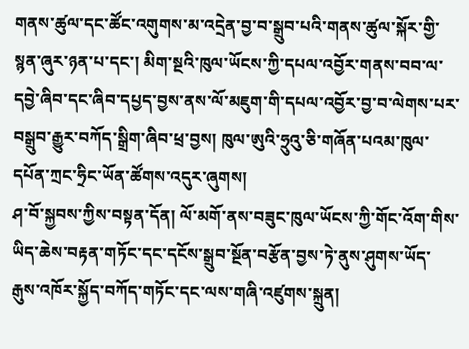གནས་ཚུལ་དང་ཚོང་འགུགས་མ་འདྲེན་བྱ་བ་སྒྲུབ་པའི་གནས་ཚུལ་སྐོར་གྱི་སྙན་ཞུར་ཉན་པ་དང་། མིག་སྔའི་ཁུལ་ཡོངས་ཀྱི་དཔལ་འབྱོར་གནས་བབ་ལ་དབྱེ་ཞིབ་དང་ཞིབ་དཔྱད་བྱས་ནས་ལོ་མཇུག་གི་དཔལ་འབྱོར་བྱ་བ་ལེགས་པར་བསྒྲུབ་རྒྱུར་བཀོད་སྒྲིག་ཞིབ་ཕྲ་བྱས། ཁུལ་ཨུའི་ཧྲུའུ་ཅི་གཞོན་པའམ་ཁུལ་དཔོན་ཀྲང་ཧྲིང་ཡོན་ཚོགས་འདུར་ཞུགས།
ཤ་བོ་སྐྱབས་ཀྱིས་བསྟན་དོན། ལོ་མགོ་ནས་བཟུང་ཁུལ་ཡོངས་ཀྱི་གོང་འོག་གིས་ཡིད་ཆེས་བརྟན་གཏོང་དང་དངོས་སྒྲུབ་སྔོན་བརྩོན་བྱས་ཏེ་ནུས་ཤུགས་ཡོད་རྒུས་འཁོར་སྐྱོད་བཀོད་གཏོང་དང་ལས་གཞི་འཛུགས་སྐྲུན།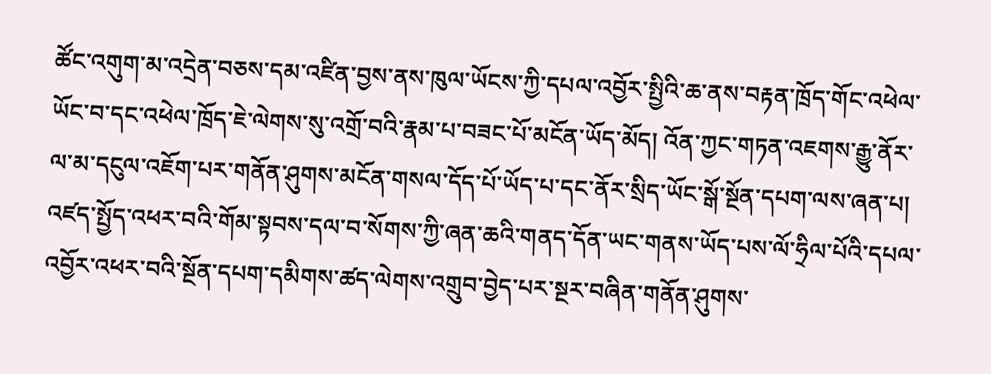ཚོང་འགུག་མ་འདྲེན་བཅས་དམ་འཛིན་བྱས་ནས་ཁུལ་ཡོངས་ཀྱི་དཔལ་འབྱོར་སྤྱིའི་ཆ་ནས་བརྟན་ཁྲོད་གོང་འཕེལ་ཡོང་བ་དང་འཕེལ་ཁྲོད་ཇེ་ལེགས་སུ་འགྲོ་བའི་རྣམ་པ་བཟང་པོ་མངོན་ཡོད་མོད། འོན་ཀྱང་གཏན་འཇགས་རྒྱུ་ནོར་ལ་མ་དངུལ་འཇོག་པར་གནོན་ཤུགས་མངོན་གསལ་དོད་པོ་ཡོད་པ་དང་ནོར་སྲིད་ཡོང་སྒོ་སྔོན་དཔག་ལས་ཞན་པ། འཛད་སྤྱོད་འཕར་བའི་གོམ་སྟབས་དལ་བ་སོགས་ཀྱི་ཞན་ཆའི་གནད་དོན་ཡང་གནས་ཡོད་པས་ལོ་ཧྲིལ་པོའི་དཔལ་འབྱོར་འཕར་བའི་སྔོན་དཔག་དམིགས་ཚད་ལེགས་འགྲུབ་བྱེད་པར་སྔར་བཞིན་གནོན་ཤུགས་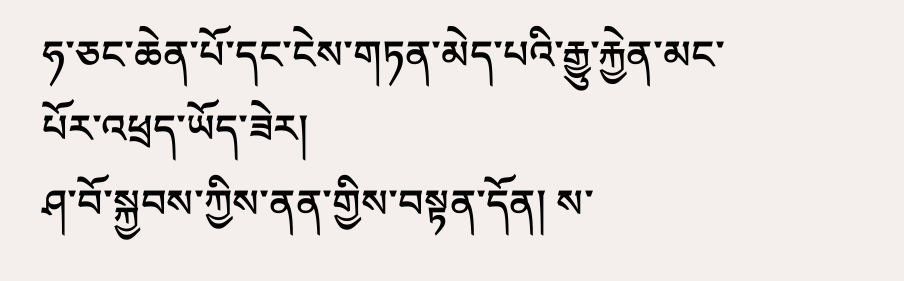ཧ་ཅང་ཆེན་པོ་དང་ངེས་གཏན་མེད་པའི་རྒྱུ་རྐྱེན་མང་པོར་འཕྲད་ཡོད་ཟེར།
ཤ་བོ་སྐྱབས་ཀྱིས་ནན་གྱིས་བསྟན་དོན། ས་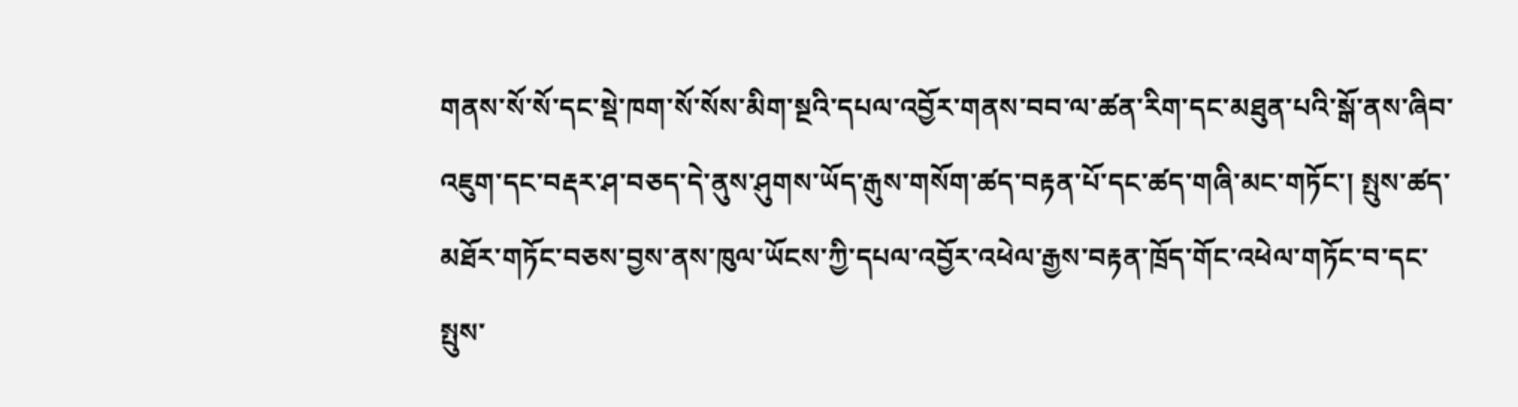གནས་སོ་སོ་དང་སྡེ་ཁག་སོ་སོས་མིག་སྔའི་དཔལ་འབྱོར་གནས་བབ་ལ་ཚན་རིག་དང་མཐུན་པའི་སྒོ་ནས་ཞིབ་འཇུག་དང་བརྡར་ཤ་བཅད་དེ་ནུས་ཤུགས་ཡོད་རྒུས་གསོག་ཚད་བརྟན་པོ་དང་ཚད་གཞི་མང་གཏོང་། སྤུས་ཚད་མཐོར་གཏོང་བཅས་བྱས་ནས་ཁུལ་ཡོངས་ཀྱི་དཔལ་འབྱོར་འཕེལ་རྒྱས་བརྟན་ཁྲོད་གོང་འཕེལ་གཏོང་བ་དང་སྤུས་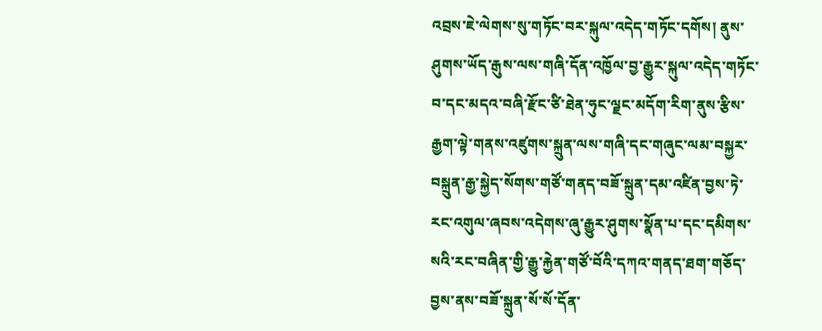འབྲས་ཇེ་ལེགས་སུ་གཏོང་བར་སྐུལ་འདེད་གཏོང་དགོས། ནུས་ཤུགས་ཡོད་རྒུས་ལས་གཞི་དོན་འཁྱོལ་བྱ་རྒྱུར་སྐུལ་འདེད་གཏོང་བ་དང་མདའ་བཞི་རྫོང་ཙི་ཐེན་ཧུང་ལྗང་མདོག་རིག་ནུས་རྩིས་རྒྱག་ལྟེ་གནས་འཛུགས་སྐྲུན་ལས་གཞི་དང་གཞུང་ལམ་བསྐྱར་བསྐྲུན་རྒྱ་སྐྱེད་སོགས་གཙོ་གནད་བཟོ་སྐྲུན་དམ་འཛིན་བྱས་ཏེ་རང་འགུལ་ཞབས་འདེགས་ཞུ་རྒྱུར་ཤུགས་སྣོན་པ་དང་དམིགས་སའི་རང་བཞིན་གྱི་རྒྱུ་རྐྱེན་གཙོ་བོའི་དཀའ་གནད་ཐག་གཅོད་བྱས་ནས་བཟོ་སྐྲུན་སོ་སོ་དོན་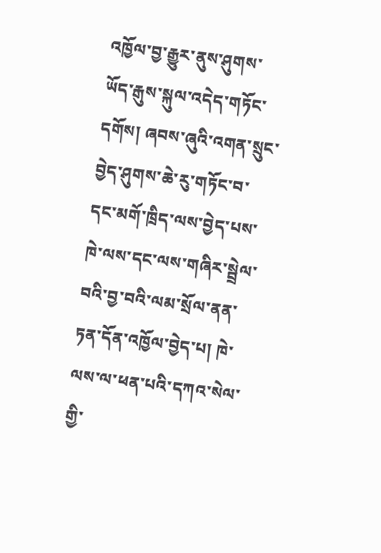འཁྱོལ་བྱ་རྒྱུར་ནུས་ཤུགས་ཡོད་རྒུས་སྐུལ་འདེད་གཏོང་དགོས། ཞབས་ཞུའི་འགན་སྲུང་བྱེད་ཤུགས་ཆེ་རུ་གཏོང་བ་དང་མགོ་ཁྲིད་ལས་བྱེད་པས་ཁེ་ལས་དང་ལས་གཞིར་སྦྲེལ་བའི་བྱ་བའི་ལམ་སྲོལ་ནན་ཏན་དོན་འཁྱོལ་བྱེད་པ། ཁེ་ལས་ལ་ཕན་པའི་དཀའ་སེལ་གྱི་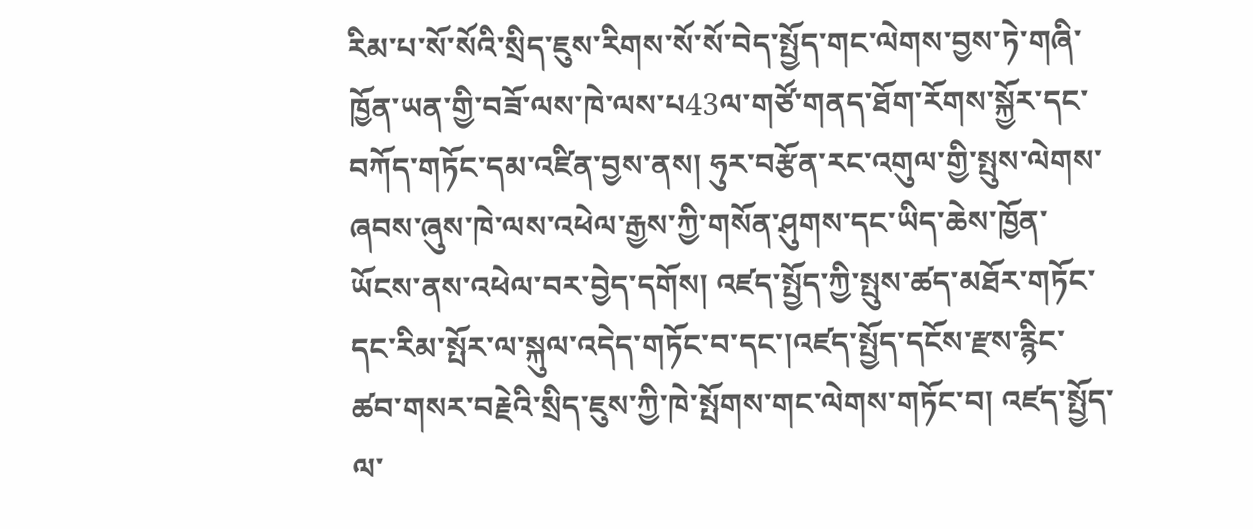རིམ་པ་སོ་སོའི་སྲིད་ཇུས་རིགས་སོ་སོ་བེད་སྤྱོད་གང་ལེགས་བྱས་ཏེ་གཞི་ཁྱོན་ཡན་གྱི་བཟོ་ལས་ཁེ་ལས་པ43ལ་གཙོ་གནད་ཐོག་རོགས་སྐྱོར་དང་བཀོད་གཏོང་དམ་འཛིན་བྱས་ནས། ཧུར་བརྩོན་རང་འགུལ་གྱི་སྤུས་ལེགས་ཞབས་ཞུས་ཁེ་ལས་འཕེལ་རྒྱས་ཀྱི་གསོན་ཤུགས་དང་ཡིད་ཆེས་ཁྱོན་ཡོངས་ནས་འཕེལ་བར་བྱེད་དགོས། འཛད་སྤྱོད་ཀྱི་སྤུས་ཚད་མཐོར་གཏོང་དང་རིམ་སྤོར་ལ་སྐུལ་འདེད་གཏོང་བ་དང་།འཛད་སྤྱོད་དངོས་རྫས་རྙིང་ཚབ་གསར་བརྗེའི་སྲིད་ཇུས་ཀྱི་ཁེ་སྤོགས་གང་ལེགས་གཏོང་བ། འཛད་སྤྱོད་ལ་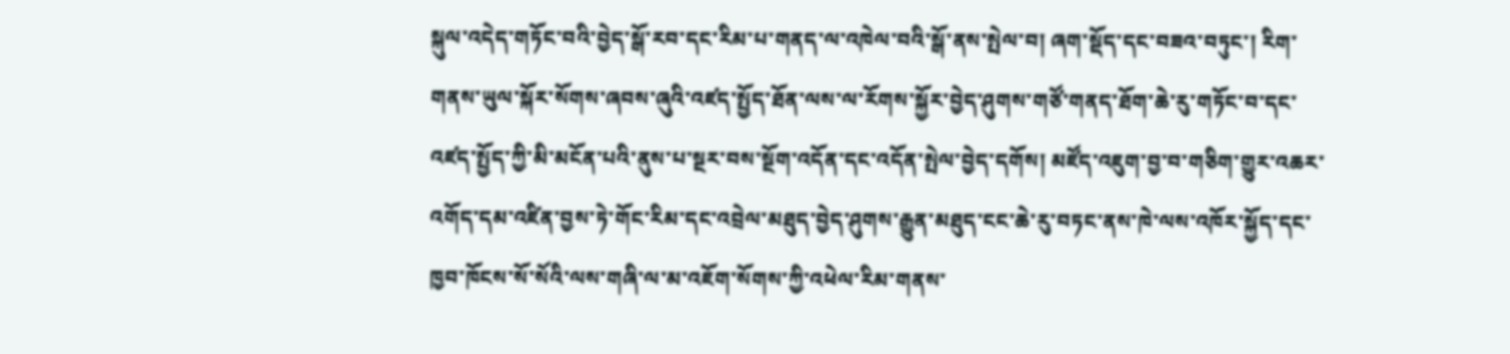སྐུལ་འདེད་གཏོང་བའི་བྱེད་སྒོ་རབ་དང་རིམ་པ་གནད་ལ་འཁེལ་བའི་སྒོ་ནས་སྤེལ་བ། ཞག་སྡོད་དང་བཟའ་བཏུང་། རིག་གནས་ཡུལ་སྐོར་སོགས་ཞབས་ཞུའི་འཛད་སྤྱོད་ཐོན་ལས་ལ་རོགས་སྐྱོར་བྱེད་ཤུགས་གཙོ་གནད་ཐོག་ཆེ་རུ་གཏོང་བ་དང་འཛད་སྤྱོད་ཀྱི་མི་མངོན་པའི་ནུས་པ་སྔར་བས་སྔོག་འདོན་དང་འདོན་སྤེལ་བྱེད་དགོས། མཛོད་འཇུག་བྱ་བ་གཅིག་གྱུར་འཆར་འགོད་དམ་འཛིན་བྱས་ཏེ་གོང་རིམ་དང་འབྲེལ་མཐུད་བྱེད་ཤུགས་རྒྱུན་མཐུད་ངང་ཆེ་རུ་བཏང་ནས་ཁེ་ལས་འཁོར་སྐྱོད་དང་ཁྱབ་ཁོངས་སོ་སོའི་ལས་གཞི་ལ་མ་འཇོག་སོགས་ཀྱི་འཕེལ་རིམ་གནས་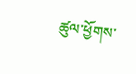ཚུལ་ཕྱོགས་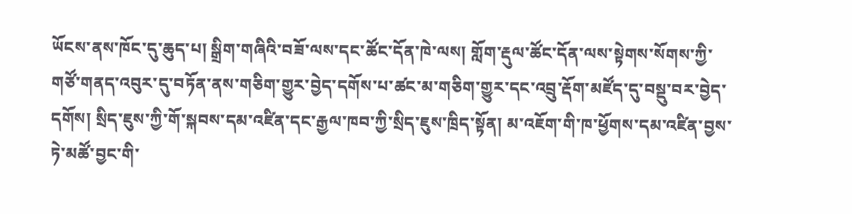ཡོངས་ནས་ཁོང་དུ་ཆུད་པ། སྒྲིག་གཞིའི་བཟོ་ལས་དང་ཚོང་དོན་ཁེ་ལས། གློག་རྡུལ་ཚོང་དོན་ལས་སྟེགས་སོགས་ཀྱི་གཙོ་གནད་འབུར་དུ་བཏོན་ནས་གཅིག་གྱུར་བྱེད་དགོས་པ་ཚང་མ་གཅིག་གྱུར་དང་འབྲུ་རྡོག་མཛོད་དུ་བསྡུ་བར་བྱེད་དགོས། སྲིད་ཇུས་ཀྱི་གོ་སྐབས་དམ་འཛིན་དང་རྒྱལ་ཁབ་ཀྱི་སྲིད་ཇུས་ཁྲིད་སྟོན། མ་འཇོག་གི་ཁ་ཕྱོགས་དམ་འཛིན་བྱས་ཏེ་མཚོ་བྱང་གི་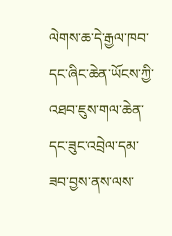ལེགས་ཆ་དེ་རྒྱལ་ཁབ་དང་ཞིང་ཆེན་ཡོངས་ཀྱི་འཐབ་ཇུས་གལ་ཆེན་དང་ཟུང་འབྲེལ་དམ་ཟབ་བྱས་ནས་ལས་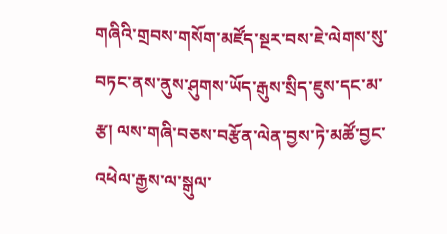གཞིའི་གྲབས་གསོག་མཛོད་སྔར་བས་ཇེ་ལེགས་སུ་བཏང་ནས་ནུས་ཤུགས་ཡོད་རྒུས་སྲིད་ཇུས་དང་མ་རྩ། ལས་གཞི་བཅས་བརྩོན་ལེན་བྱས་ཏེ་མཚོ་བྱང་འཕེལ་རྒྱས་ལ་སྒུལ་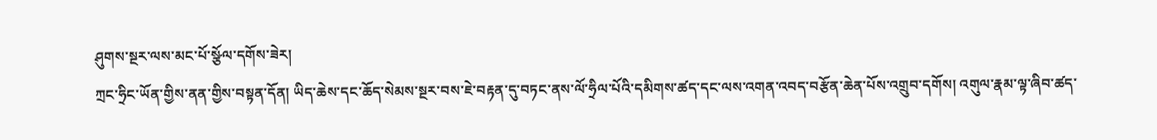ཤུགས་སྔར་ལས་མང་པོ་སྩོལ་དགོས་ཟེར།
ཀྲང་ཧྲིང་ཡོན་གྱིས་ནན་གྱིས་བསྟན་དོན། ཡིད་ཆེས་དང་ཆོད་སེམས་སྔར་བས་ཇེ་བརྟན་དུ་བཏང་ནས་ལོ་ཧྲིལ་པོའི་དམིགས་ཚད་དང་ལས་འགན་འབད་བརྩོན་ཆེན་པོས་འགྲུབ་དགོས། འགུལ་རྣམ་ལྟ་ཞིབ་ཚད་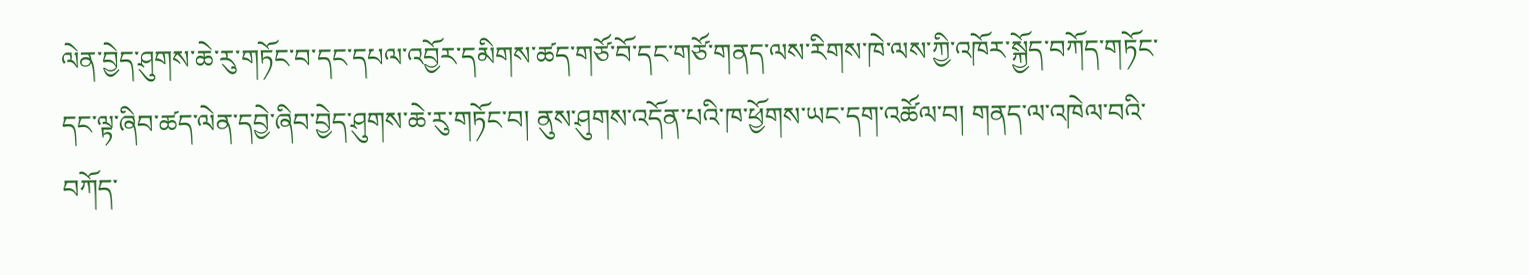ལེན་བྱེད་ཤུགས་ཆེ་རུ་གཏོང་བ་དང་དཔལ་འབྱོར་དམིགས་ཚད་གཙོ་བོ་དང་གཙོ་གནད་ལས་རིགས་ཁེ་ལས་ཀྱི་འཁོར་སྐྱོད་བཀོད་གཏོང་དང་ལྟ་ཞིབ་ཚད་ལེན་དབྱེ་ཞིབ་བྱེད་ཤུགས་ཆེ་རུ་གཏོང་བ། ནུས་ཤུགས་འདོན་པའི་ཁ་ཕྱོགས་ཡང་དག་འཚོལ་བ། གནད་ལ་འཁེལ་བའི་བཀོད་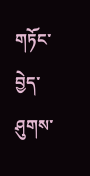གཏོང་བྱེད་ཤུགས་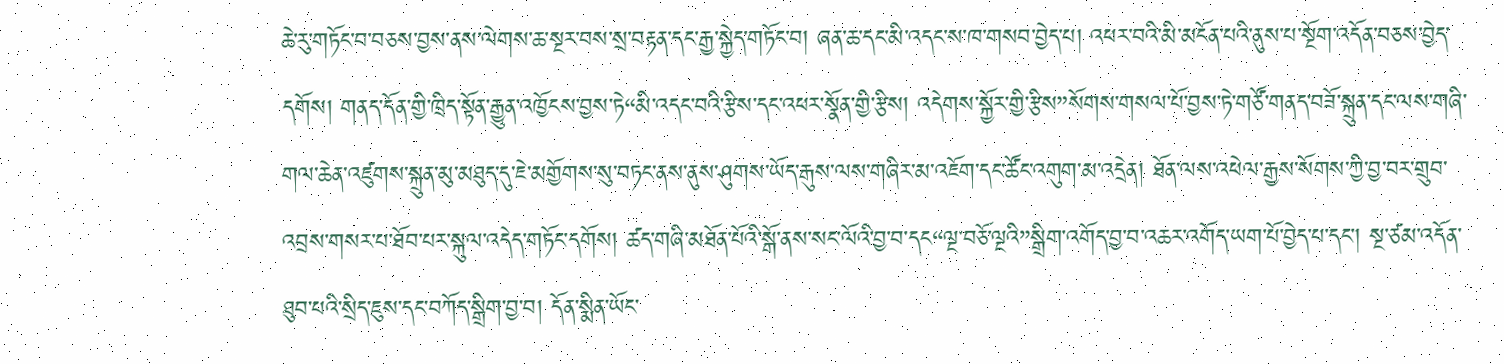ཆེ་རུ་གཏོང་བ་བཅས་བྱས་ནས་ལེགས་ཆ་སྔར་བས་སྲ་བརྟན་དང་རྒྱ་སྐྱེད་གཏོང་བ། ཞན་ཆ་དང་མི་འདང་ས་ཁ་གསབ་བྱེད་པ། འཕར་བའི་མི་མངོན་པའི་ནུས་པ་སྔོག་འདོན་བཅས་བྱེད་དགོས། གནད་དོན་གྱི་ཁྲིད་སྟོན་རྒྱུན་འཁྱོངས་བྱས་ཏེ“མི་འདང་བའི་རྩིས་དང་འཕར་སྣོན་གྱི་རྩིས། འདེགས་སྐྱོར་གྱི་རྩིས”སོགས་གསལ་པོ་བྱས་ཏེ་གཙོ་གནད་བཟོ་སྐྲུན་དང་ལས་གཞི་གལ་ཆེན་འཛུགས་སྐྲུན་མུ་མཐུད་དུ་ཇེ་མགྱོགས་སུ་བཏང་ནས་ནུས་ཤུགས་ཡོད་རྒུས་ལས་གཞིར་མ་འཇོག་དང་ཚོང་འགུག་མ་འདྲེན། ཐོན་ལས་འཕེལ་རྒྱས་སོགས་ཀྱི་བྱ་བར་གྲུབ་འབྲས་གསར་པ་ཐོབ་པར་སྐུལ་འདེད་གཏོང་དགོས། ཚད་གཞི་མཐོན་པོའི་སྒོ་ནས་སང་ལོའི་བྱ་བ་དང“ལྔ་བཅོ་ལྔའི”སྒྲིག་འགོད་བྱ་བ་འཆར་འགོད་ཡག་པོ་བྱེད་པ་དང་། སྔ་ཙམ་འདོན་ཐུབ་པའི་སྲིད་ཇུས་དང་བཀོད་སྒྲིག་བྱ་བ། དོན་སྨིན་ཡོང་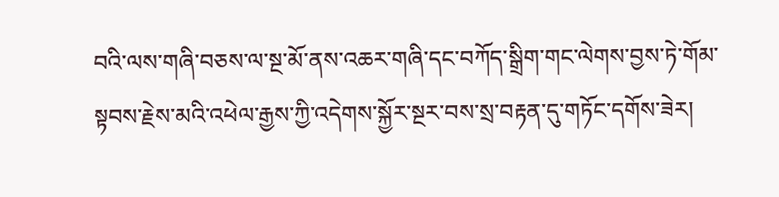བའི་ལས་གཞི་བཅས་ལ་སྔ་མོ་ནས་འཆར་གཞི་དང་བཀོད་སྒྲིག་གང་ལེགས་བྱས་ཏེ་གོམ་སྟབས་རྗེས་མའི་འཕེལ་རྒྱས་ཀྱི་འདེགས་སྐྱོར་སྔར་བས་སྲ་བརྟན་དུ་གཏོང་དགོས་ཟེར།